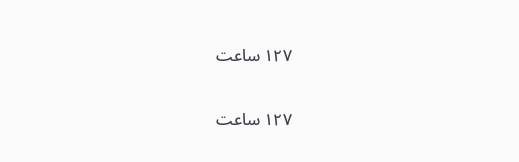۱۲۷ ساعت

۱۲۷ ساعت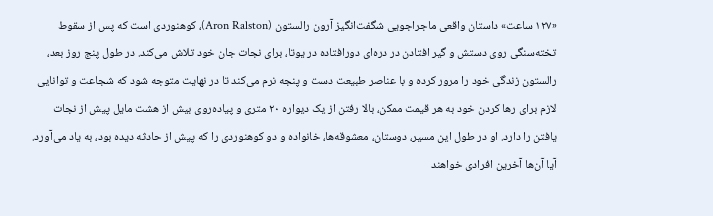«۱۲۷ ساعت» داستان واقعی ماجراجویی شگفت‌انگیز آرون رالستون (Aron Ralston)، کوهنوردی است که پس از سقوط تخته‌سنگی روی دستش و گیر افتادن در دره‌ای دورافتاده در یوتا، برای نجات جان خود تلاش می‌کند. در طول پنج روز بعد، رالستون زندگی خود را مرور کرده و با عناصر طبیعت دست و پنجه نرم می‌کند تا در نهایت متوجه شود که شجاعت و توانایی لازم برای رها کردن خود به هر قیمت ممکن، بالا رفتن از یک دیواره ۲۰ متری و پیاده‌روی بیش از هشت مایل پیش از نجات یافتن را دارد. او در طول این مسیر، دوستان، معشوقه‌ها، خانواده و دو کوهنوردی را که پیش از حادثه دیده بود، به یاد می‌آورد. آیا آن‌ها آخرین افرادی خواهند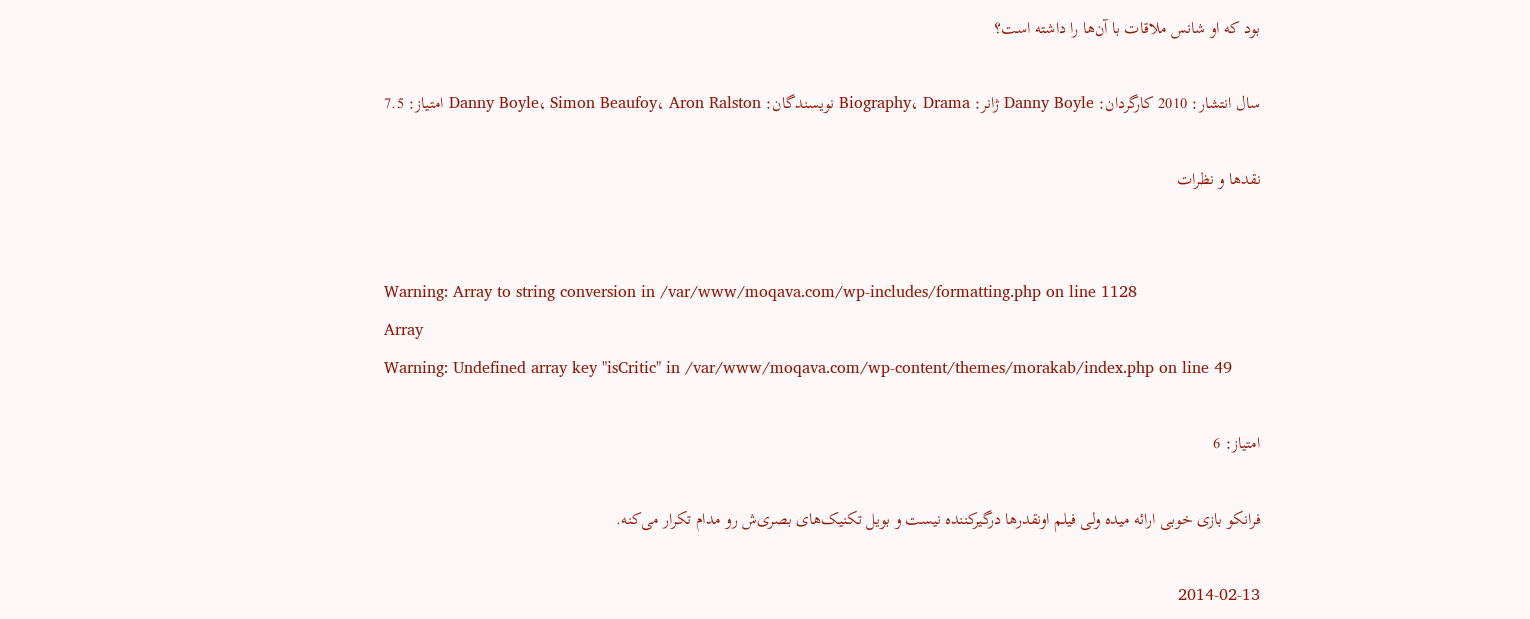بود که او شانس ملاقات با آن‌ها را داشته است؟

سال انتشار: 2010 کارگردان: Danny Boyle ژانر: Biography، Drama نویسندگان: Danny Boyle، Simon Beaufoy، Aron Ralston امتیاز: 7.5

نقدها و نظرات


Warning: Array to string conversion in /var/www/moqava.com/wp-includes/formatting.php on line 1128
Array
Warning: Undefined array key "isCritic" in /var/www/moqava.com/wp-content/themes/morakab/index.php on line 49

امتیاز: 6

فرانکو بازی خوبی ارائه میده ولی فیلم اونقدرها درگیرکننده نیست و بویل تکنیک‌های بصری‌ش رو مدام تکرار می‌کنه.

2014-02-13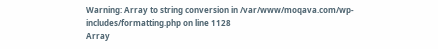Warning: Array to string conversion in /var/www/moqava.com/wp-includes/formatting.php on line 1128
Array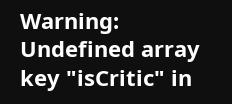Warning: Undefined array key "isCritic" in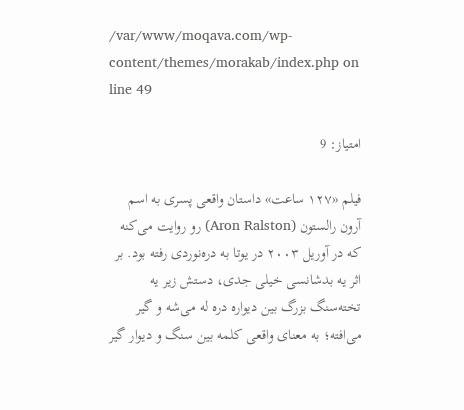/var/www/moqava.com/wp-content/themes/morakab/index.php on line 49

امتیاز: 9

فیلم «۱۲۷ ساعت» داستان واقعی پسری به اسم آرون رالستون (Aron Ralston) رو روایت می‌کنه که در آوریل ۲۰۰۳ در یوتا به دره‌نوردی رفته بود. بر اثر یه بدشانسی خیلی جدی، دستش زیر یه تخته‌سنگ بزرگ بین دیواره دره له می‌شه و گیر می‌افته؛ به معنای واقعی کلمه بین سنگ و دیوار گیر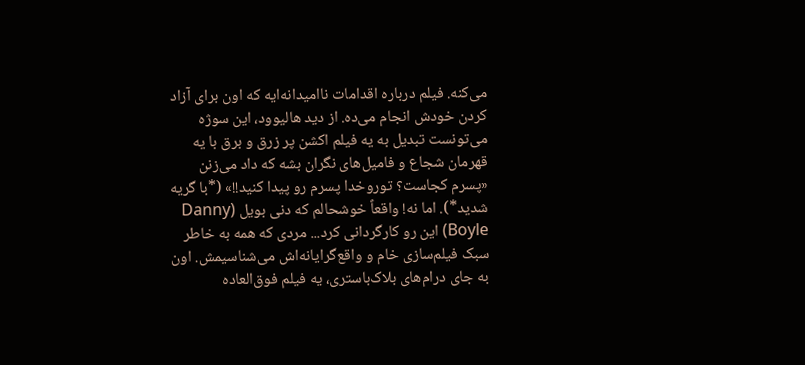می‌کنه. فیلم درباره اقدامات ناامیدانه‌ایه که اون برای آزاد کردن خودش انجام می‌ده. از دید هالیوود، این سوژه می‌تونست تبدیل به یه فیلم اکشن پر زرق و برق با یه قهرمان شجاع و فامیل‌های نگران بشه که داد می‌زنن «پسرم کجاست؟ توروخدا پسرم رو پیدا کنید!!» (*با گریه شدید*). اما نه! واقعاً خوشحالم که دنی بویل (Danny Boyle) این رو کارگردانی کرد... مردی که همه به خاطر سبک فیلم‌سازی خام و واقع‌گرایانه‌اش می‌شناسیمش. اون به جای درام‌های بلاک‌باستری، یه فیلم فوق‌العاده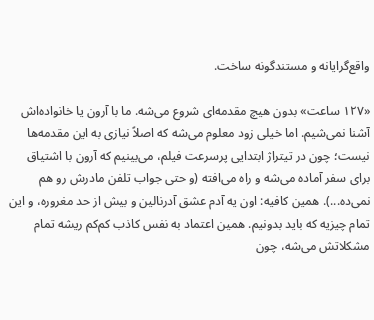واقع‌گرایانه و مستندگونه ساخت.

«۱۲۷ ساعت» بدون هیچ مقدمه‌ای شروع می‌شه. ما با آرون یا خانواده‌اش آشنا نمی‌شیم. اما خیلی زود معلوم می‌شه که اصلاً نیازی به این مقدمه‌ها نیست؛ چون در تیتراژ ابتدایی پرسرعت فیلم، می‌بینیم که آرون با اشتیاق برای سفر آماده می‌شه و راه می‌افته (و حتی جواب تلفن مادرش رو هم نمی‌ده...). همین کافیه: اون یه آدم عشق آدرنالین و بیش از حد مغروره، و این تمام چیزیه که باید بدونیم. همین اعتماد به نفس کاذب کم‌کم ریشه تمام مشکلاتش می‌شه، چون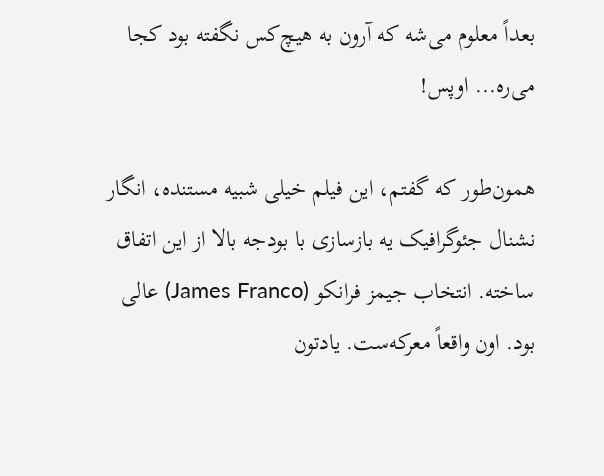بعداً معلوم می‌شه که آرون به هیچ‌کس نگفته بود کجا می‌ره... اوپس!

همون‌طور که گفتم، این فیلم خیلی شبیه مستنده، انگار نشنال جئوگرافیک یه بازسازی با بودجه بالا از این اتفاق ساخته. انتخاب جیمز فرانکو (James Franco) عالی بود. اون واقعاً معرکه‌ست. یادتون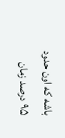باشه که اون حدود ۹۵ درصد زمان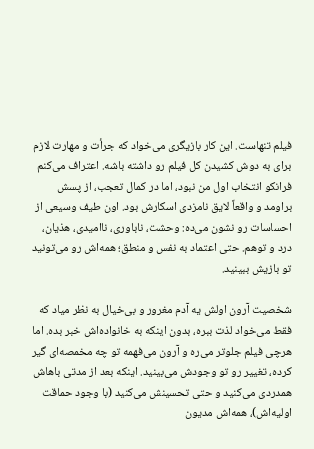فیلم تنهاست. این کار بازیگری می‌خواد که جرأت و مهارت لازم برای به دوش کشیدن کل فیلم رو داشته باشه. اعتراف می‌کنم فرانکو انتخاب اول من نبود، اما در کمال تعجب، از پسش براومد و واقعاً لایق نامزدی اسکارش بود. اون طیف وسیعی از احساسات رو نشون می‌ده: وحشت، ناباوری، ناامیدی، هذیان، درد و توهم. حتی اعتماد به نفس و منطق؛ همه‌اش رو می‌تونید تو بازیش ببینید.

شخصیت آرون اولش یه آدم مغرور و بی‌خیال به نظر میاد که فقط می‌خواد لذت ببره، بدون اینکه به خانواده‌اش خبر بده. اما هرچی فیلم جلوتر می‌ره و آرون می‌فهمه تو چه مخمصه‌ای گیر کرده، تغییر رو تو وجودش می‌بینید. اینکه بعد از مدتی باهاش همدردی می‌کنید و حتی تحسینش می‌کنید (با وجود حماقت اولیه‌اش)، همه‌اش مدیون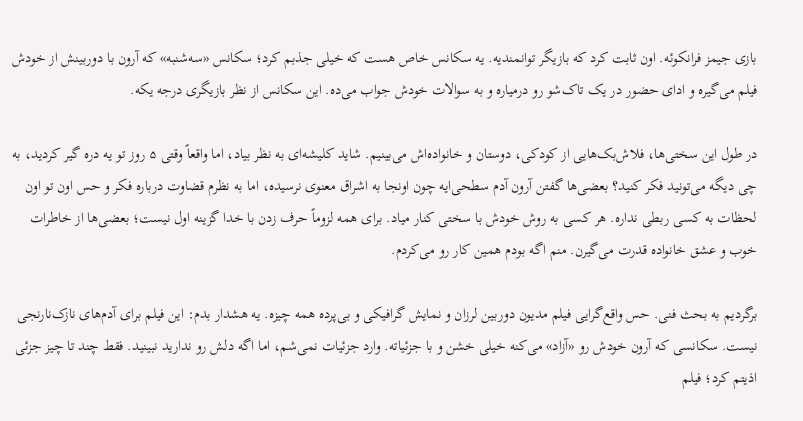بازی جیمز فرانکوئه. اون ثابت کرد که بازیگر توانمندیه. یه سکانس خاص هست که خیلی جذبم کرد؛ سکانس «سه‌شنبه» که آرون با دوربینش از خودش فیلم می‌گیره و ادای حضور در یک تاک‌شو رو درمیاره و به سوالات خودش جواب می‌ده. این سکانس از نظر بازیگری درجه یکه.

در طول این سختی‌ها، فلاش‌بک‌هایی از کودکی، دوستان و خانواده‌اش می‌بینیم. شاید کلیشه‌ای به نظر بیاد، اما واقعاً وقتی ۵ روز تو یه دره گیر کردید، به چی دیگه می‌تونید فکر کنید؟ بعضی‌ها گفتن آرون آدم سطحی‌ایه چون اونجا به اشراق معنوی نرسیده، اما به نظرم قضاوت درباره فکر و حس اون تو اون لحظات به کسی ربطی نداره. هر کسی به روش خودش با سختی کنار میاد. برای همه لزوماً حرف زدن با خدا گزینه اول نیست؛ بعضی‌ها از خاطرات خوب و عشق خانواده قدرت می‌گیرن. منم اگه بودم همین کار رو می‌کردم.

برگردیم به بحث فنی. حس واقع‌گرایی فیلم مدیون دوربین لرزان و نمایش گرافیکی و بی‌پرده همه چیزه. یه هشدار بدم: این فیلم برای آدم‌های نازک‌نارنجی نیست. سکانسی که آرون خودش رو «آزاد» می‌کنه خیلی خشن و با جزئیاته. وارد جزئیات نمی‌شم، اما اگه دلش رو ندارید نبینید. فقط چند تا چیز جزئی اذیتم کرد؛ فیلم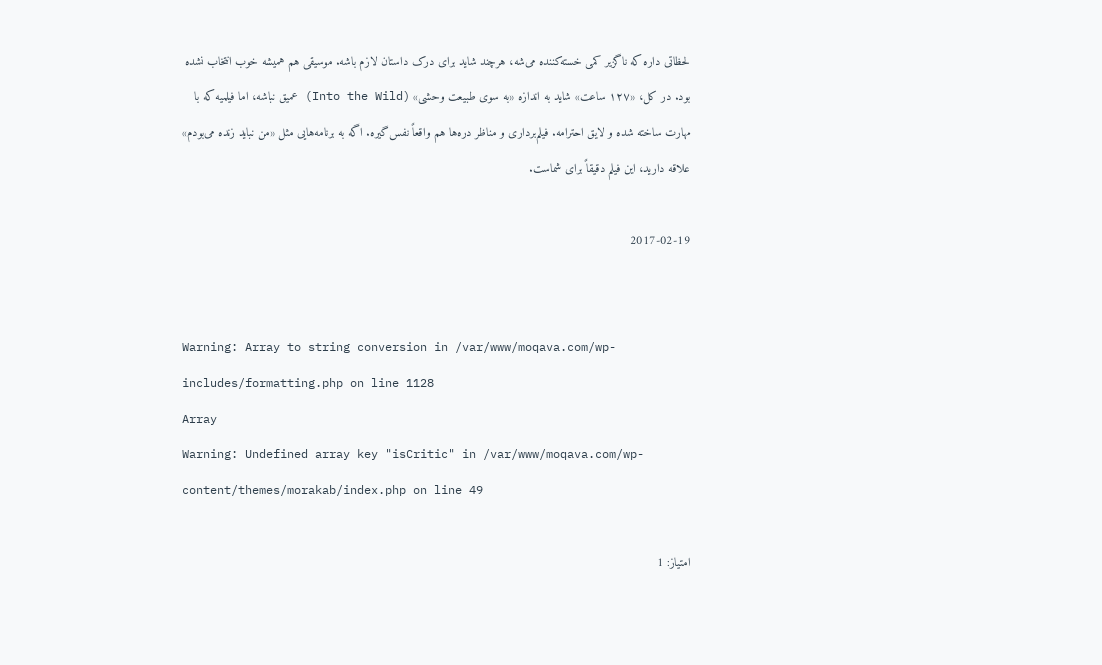لحظاتی داره که ناگزیر کمی خسته‌کننده می‌شه، هرچند شاید برای درک داستان لازم باشه. موسیقی هم همیشه خوب انتخاب نشده بود. در کل، «۱۲۷ ساعت» شاید به اندازه «به سوی طبیعت وحشی» (Into the Wild) عمیق نباشه، اما فیلمیه که با مهارت ساخته شده و لایق احترامه. فیلم‌برداری و مناظر دره‌ها هم واقعاً نفس‌گیره. اگه به برنامه‌هایی مثل «من نباید زنده می‌بودم» علاقه دارید، این فیلم دقیقاً برای شماست.

2017-02-19


Warning: Array to string conversion in /var/www/moqava.com/wp-includes/formatting.php on line 1128
Array
Warning: Undefined array key "isCritic" in /var/www/moqava.com/wp-content/themes/morakab/index.php on line 49

امتیاز: 1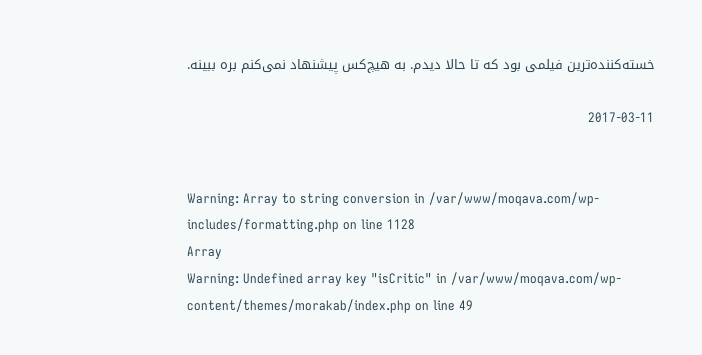خسته‌کننده‌ترین فیلمی بود که تا حالا دیدم. به هیچ‌کس پیشنهاد نمی‌کنم بره ببینه.

2017-03-11


Warning: Array to string conversion in /var/www/moqava.com/wp-includes/formatting.php on line 1128
Array
Warning: Undefined array key "isCritic" in /var/www/moqava.com/wp-content/themes/morakab/index.php on line 49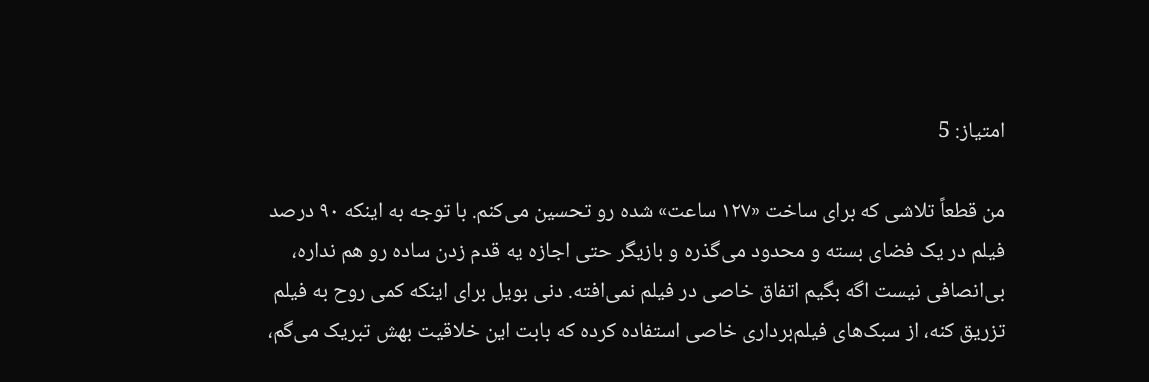امتیاز: 5

من قطعاً تلاشی که برای ساخت «۱۲۷ ساعت» شده رو تحسین می‌کنم. با توجه به اینکه ۹۰ درصد فیلم در یک فضای بسته و محدود می‌گذره و بازیگر حتی اجازه یه قدم زدن ساده رو هم نداره، بی‌انصافی نیست اگه بگیم اتفاق خاصی در فیلم نمی‌افته. دنی بویل برای اینکه کمی روح به فیلم تزریق کنه، از سبک‌های فیلم‌برداری خاصی استفاده کرده که بابت این خلاقیت بهش تبریک می‌گم،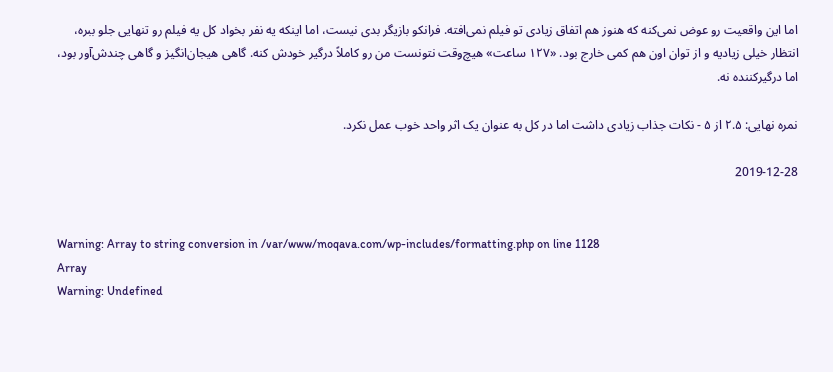اما این واقعیت رو عوض نمی‌کنه که هنوز هم اتفاق زیادی تو فیلم نمی‌افته. فرانکو بازیگر بدی نیست، اما اینکه یه نفر بخواد کل یه فیلم رو تنهایی جلو ببره، انتظار خیلی زیادیه و از توان اون هم کمی خارج بود. «۱۲۷ ساعت» هیچ‌وقت نتونست من رو کاملاً درگیر خودش کنه. گاهی هیجان‌انگیز و گاهی چندش‌آور بود، اما درگیرکننده نه.

نمره نهایی: ۲.۵ از ۵ - نکات جذاب زیادی داشت اما در کل به عنوان یک اثر واحد خوب عمل نکرد.

2019-12-28


Warning: Array to string conversion in /var/www/moqava.com/wp-includes/formatting.php on line 1128
Array
Warning: Undefined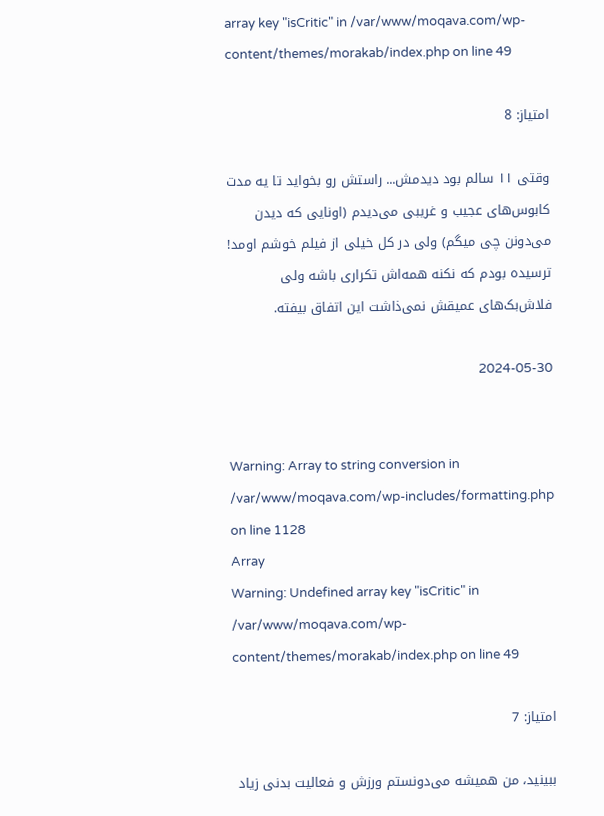array key "isCritic" in /var/www/moqava.com/wp-content/themes/morakab/index.php on line 49

امتیاز: 8

وقتی ۱۱ سالم بود دیدمش... راستش رو بخواید تا یه مدت کابوس‌های عجیب و غریبی می‌دیدم (اونایی که دیدن می‌دونن چی میگم) ولی در کل خیلی از فیلم خوشم اومد! ترسیده بودم که نکنه همه‌اش تکراری باشه ولی فلاش‌بک‌های عمیقش نمی‌ذاشت این اتفاق بیفته.

2024-05-30


Warning: Array to string conversion in /var/www/moqava.com/wp-includes/formatting.php on line 1128
Array
Warning: Undefined array key "isCritic" in /var/www/moqava.com/wp-content/themes/morakab/index.php on line 49

امتیاز: 7

ببینید، من همیشه می‌دونستم ورزش و فعالیت بدنی زیاد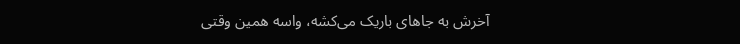آخرش به جاهای باریک می‌کشه، واسه همین وقتی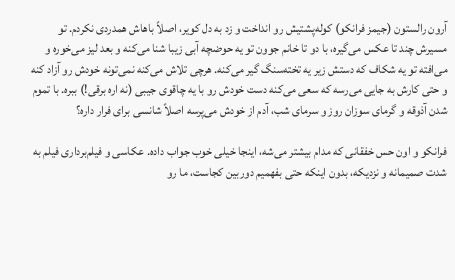آرون رالستون (جیمز فرانکو) کوله‌پشتیش رو انداخت و زد به دل کویر، اصلاً باهاش همدردی نکردم. تو مسیرش چند تا عکس می‌گیره، با دو تا خانم جوون تو یه حوضچه آبی زیبا شنا می‌کنه و بعد لیز می‌خوره و می‌افته تو یه شکاف که دستش زیر یه تخته‌سنگ گیر می‌کنه. هرچی تلاش می‌کنه نمی‌تونه خودش رو آزاد کنه و حتی کارش به جایی می‌رسه که سعی می‌کنه دست خودش رو با یه چاقوی جیبی (نه اره برقی!) ببره. با تموم شدن آذوقه و گرمای سوزان روز و سرمای شب، آدم از خودش می‌پرسه اصلاً شانسی برای فرار داره؟

فرانکو و اون حس خفقانی که مدام بیشتر می‌شه، اینجا خیلی خوب جواب داده. عکاسی و فیلم‌برداری فیلم به شدت صمیمانه و نزدیکه، بدون اینکه حتی بفهمیم دوربین کجاست، ما رو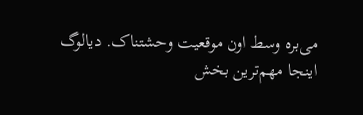می‌بره وسط اون موقعیت وحشتناک. دیالوگ اینجا مهم‌ترین بخش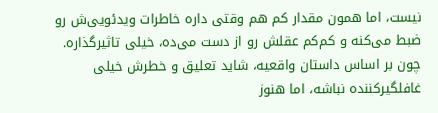نیست، اما همون مقدار کم هم وقتی داره خاطرات ویدئویی‌ش رو ضبط می‌کنه و کم‌کم عقلش رو از دست می‌ده، خیلی تاثیرگذاره. چون بر اساس داستان واقعیه، شاید تعلیق و خطرش خیلی غافلگیرکننده نباشه، اما هنوز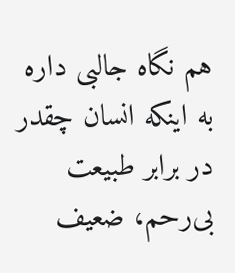هم نگاه جالبی داره به اینکه انسان چقدر در برابر طبیعت بی‌رحم، ضعیف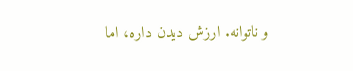و ناتوانه. ارزش دیدن داره، اما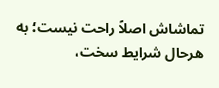تماشاش اصلاً راحت نیست؛ به هرحال شرایط سخت،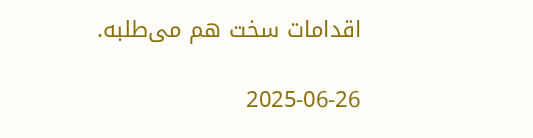اقدامات سخت هم می‌طلبه.

2025-06-26